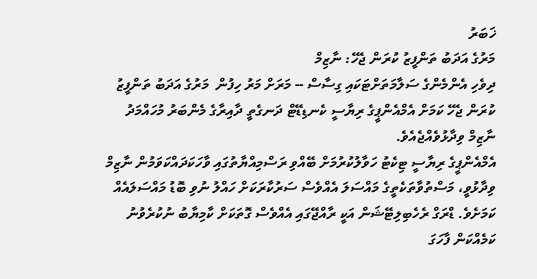ޚަބަރު
މަރުގެ އަދަބު ތަންފީޒު ކުރަން ޖެހޭ: ނާޒިމް
ދިވެހި އެންމެންގެ ސަލާމަތަށްޓަކައި ގިސާސް -- މަރަށް މަރު ހިފުން  މަރުގެ އަދަބު ތަންފީޒު ކުރަން ޖެހޭ ކަމަށް އެމްއެންޕީގެ ރިޔާސީ ކެނޑިޑޭޓް ދަނގެތީ ދާއިރާގެ މެންބަރު މުހައްމަދު ނާޒިމް ވިދާޅުވެއްޖެއެވެ.
އެމްއެންޕީގެ ރިޔާސީ ޓިކެޓު ހަވާލުކުރުމަށް ބޭއްވި ރަސްމިއްޔާތުގައި ވާހަކަދައްކަވަމުން ނާޒިމް ވިދާޅުވީ، މަސްތުވާތަކެތީގެ މައްސަލަ އެއްވެސް ސަރުކާރަކަށް ހައްލު ނުވި ބޮޑު މައްސަލައެއް ކަމަށެވެ. ޑްރަގް ރެހެބިލިޓޭޝަން އަކީ ރާއްޖޭގައި އެއްވެސް ގޮތަކަށް ކާމިޔާބު ނުކުރެވުނު ކަމެއްކަން ފާހަގަ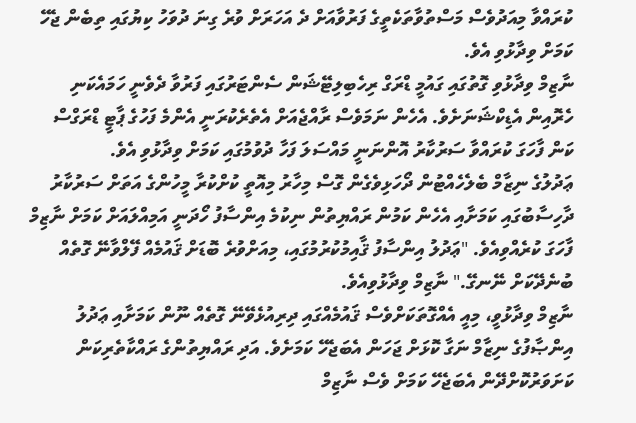ކުރައްވާ މިއަދުވެސް މަސްތުވާތަކެތީގެ ފަރުވާއަށް ދެ އަހަރަށް ވުރެ ގިނަ ދުވަހު ކިޔުގައި ތިބެން ޖެހޭ ކަމަށް ވިދާޅުވި އެވެ.
ނާޒިމް ވިދާޅުވި ގޮތުގައި ގައުމީ ޑްރަގް ރިހެބިލިޓޭޝަން ސެންޓަރުގައި ފަރުވާ ދެވެނީ ހަމައެކަނި ހެރޮއިން އެޑިކްޝަނަށެވެ. އެހެން ނަމަވެސް ރާއްޖެއަށް އެތެރެކުރަނީ އެންމެ ފަހުގެ ޕާޓީ ޑްރަގްސް ކަން ފާހަގަ ކުރައްވާ ސަރުކާރު އޮންނަނީ މައްސަލަ ފަހާ ދުވުމުގައި ކަމަށް ވިދާޅުވި އެވެ.
ޢަދުލުގެ ނިޒާމް ބެލެހެއްޓުން ދޯހަޅިވެގެން ގޮސް މިހާރު މިއޮތީ ކުށްކުރާ މީހުންގެ އަތަށް ސަރުކާރު ދާހިސާބުގައި ކަމަށާއި އެހެން ކަމުން ރައްޔިތުން ނިކުމެ އިންސާފު ހޯދަނީ އަމިއްލައަށް ކަމަށް ނާޒިމް ފާހަގަ ކުރެއްވިއެވެ. "ޢަދުލު އިންސާފު ޤާއިމުކުރުމުގައި، މިއަށްވުރެ ބޮޑަށް ޤައުމެއް ފޭލްވާނޭ ގޮތެއް ބުނެދޭކަށް ނޭނގޭ." ނާޒިމް ވިދާޅުވިއެވެ.
ނާޒިމް ވިދާޅުވީ، މިއީ އެއްގޮތަކަށްވެސް ޤައުމެއްގައި ދިރިއުޅެވޭނޭ ގޮތެއް ނޫން ކަމަށާއި ޢަދުލު އިންޞާފުގެ ނިޒާމް ނަގާ ކޮޅަށް ޖަހަން އެބަޖެހޭ ކަމަށެވެ. އަދި ރައްޔިތުންގެ ރައްކާތެރިކަން ކަށަވަރުކޮށްދޭން އެބަޖެހޭ ކަމަށް ވެސް ނާޒިމް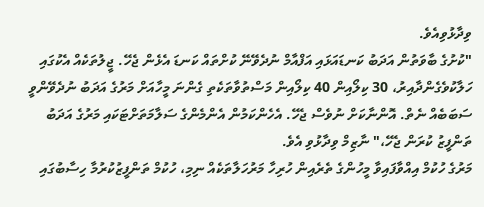ވިދާޅުވިއެވެ.
"ކުށުގެ ބާވަތުން އަދަބު ކަނޑައަޅައި އަފްއާމް ނުދެވޭނޭ ކުށްތައް ކަނޑަ އެޅެން ޖެހޭ. ޖީލުތަކެއް އެކުގައި ހަލާކުވެގެންދާއިރު، 30 ކިލޯއިން 40 ކިލޯއިން މަސްތުވާތަކެތި ގެންނަ މީހާއަށް މަރުގެ އަދަބު ނުދެވޭންވީ ސަބަބެއް ނެތް. އޮންނާކަށް ނުވެސް ޖެހޭ. އެހެންކަމުން އެންމެންގެ ސަލާމަތަށްޓަކައި މަރުގެ އަދަބު ތަންފީޒު ކުރަން ޖެހޭ،" ނާޒިމް ވިދާޅުވި އެވެ.
މަރުގެ ހުކުމް އިއްވާފައިވާ މީހުންގެ ތެރެއިން ހުރިހާ މަރުހަލާތަކެއް ނިމި، ހުކުމް ތަންފީޒުކުރުމާ ހިސާބުގައި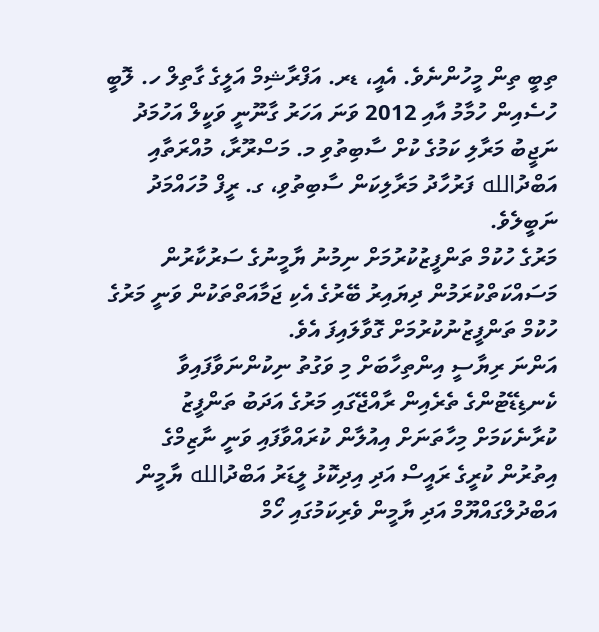ތިބީ ތިން މީހުންނެވެ. އެއީ، ޑރ. އަފްރާޝިމް އަލީގެ ގާތިލް ހ. ލޮބީ ހުސެއިން ހުމާމު އާއި 2012 ވަނަ އަހަރު ގާނޫނީ ވަކީލް އަހުމަދު ނަޖީބު މަރާލި ކަމުގެ ކުށް ސާބިތުވި މ. މަސްރޫރާ، މުއްރަތާއި އަބްދުالله ފަރުހާދު މަރާލިކަން ސާބިތުވި، ގ. ރީފް މުހައްމަދު ނަބީލެވެ.
މަރުގެ ހުކުމް ތަންފީޒުކުރުމަށް ނިމުނު ޔާމީނުގެ ސަރުކާރުން މަސައްކަތްކުރަމުން ދިޔައިރު ބޭރުގެ އެކި ޖަމާއަތްތަކުން ވަނީ މަރުގެ ހުކުމް ތަންފީޒުނުކުރުމަށް ގޮވާލައިފަ އެވެ.
އަންނަ ރިޔާސީ އިންތިހާބަށް މި ވަގުތު ނިކުންނަވާފައިވާ ކެނޑިޑޭޓުންގެ ތެރެއިން ރާއްޖޭގައި މަރުގެ އަދަބު ތަންފީޒު ކުރާނެކަމަށް މިހާތަނަށް އިއުލާން ކުރައްވާފައި ވަނީ ނާޒިމްގެ އިތުރުން ކުރީގެ ރައީސް އަދި އިދިކޮޅު ލީޑަރު އަބްދުالله ޔާމީން އަބްދުލްގައްޔޫމް އަދި ޔާމީން ވެރިކަމުގައި ހޯމް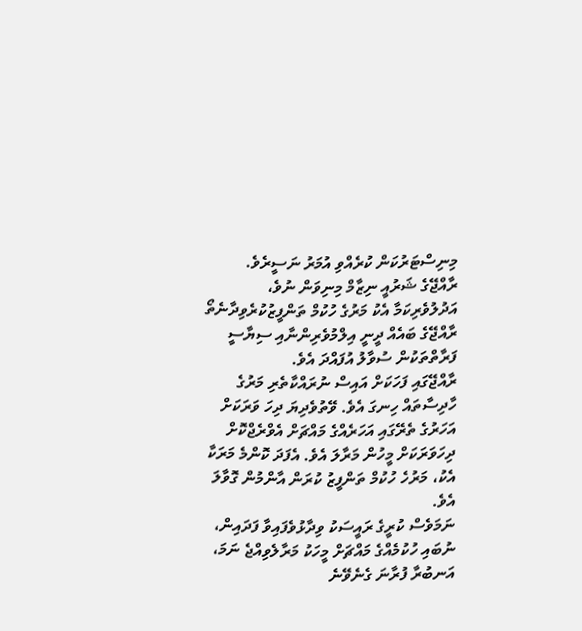މިނިސްޓަރުކަން ކުރެއްވި އުމަރު ނަސީރެވެ.
ރާއްޖޭގެ ޝަރުއީ ނިޒާމް މިނިވަން ނުވެ، އަދުލުވެރިކަމާ އެކު މަރުގެ ހުކުމް ތަންފީޒުކުރެވިދާނެތޯ ރާއްޖޭގެ ބައެއް ދީނީ އިލްމުވެރިންނާއި ސިޔާސީ ފަރާތްތަކުން ސުވާލު އުފައްދަ އެވެ.
ރާއްޖޭގައި ފަހަކަށް އައިސް ނުރައްކާތެރި މަރުގެ ހާދިސާތައް ހިނގަ އެވެ. ވޭތުވެދިޔަ ދިހަ ވަރަކަށް އަހަރުގެ ތެރޭގައި އަހަރެއްގެ މައްޗަށް އެވްރެޖްކޮށް ދިހަވަރަކަށް މީހުން މަރާލަ އެވެ. އެފަދަ ކޮންމެ މަރަކާ އެކު، މަރުހެ ހުކުމް ތަންފީޒު ކުރަން އާންމުން ގޮވާލަ އެވެ.
ނަމަވެސް ކުރީގެ ރައީސަކު ވިދާޅުވެފައިވާ ފަދައިން، ނުބައި ހުކުމެއްގެ މައްޗަށް މީހަކު މަރާލެވިއްޖެ ނަމަ، އަނބުރާ ފުރާނަ ގެނެވޭނެ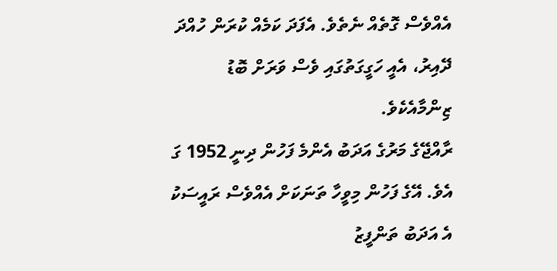އެއްވެސް ގޮތެއް ނެތެވެ. އެފަދަ ކަމެއް ކުރަން ހުއްދަ ދޭއިރު، އެއީ ހަގީގަތުގައި ވެސް ވަރަށް ބޮޑު ޒިންމާއެކެވެ.
ރާއްޖޭގެ މަރުގެ އަދަބު އެންމެ ފަހުން ދިނީ 1952 ގަ އެވެ. އޭގެ ފަހުން މިވީހާ ތަނަކަށް އެއްވެސް ރައީސަކު އެ އަދަބު ތަންފީޒު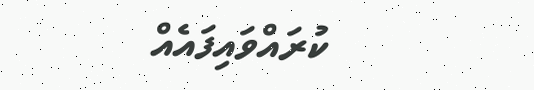ކުރައްވައިފައެއް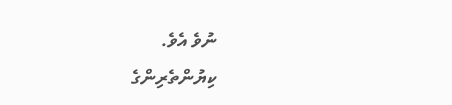ނުވެ އެވެ.
ކިޔުންތެރިންގެ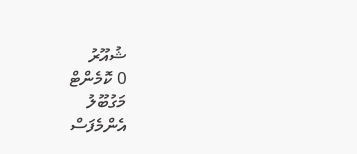ޝުއޫރު
0 ކޮމެންޓް
މަގުބޫލު
އެންމެފަސް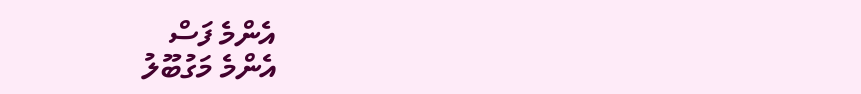އެންމެ ފަސް
އެންމެ މަގުބޫލު